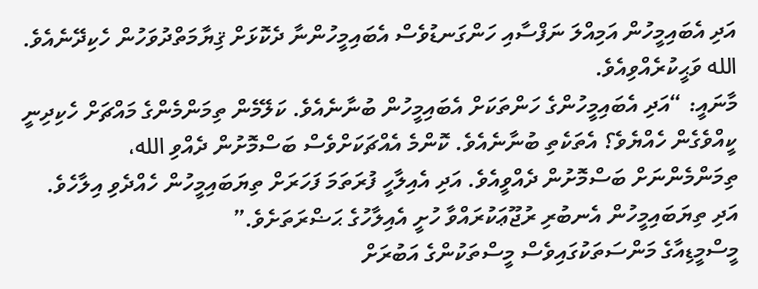އަދި އެބައިމީހުން އަމިއްލަ ނަފްސާއި ހަންގަނޑުވެސް އެބައިމީހުންނާ ދެކޮޅަށް ޤިޔާމަތްދުވަހުން ހެކިދޭނެއެވެ. الله ވަޙީކުރެއްވިއެވެ.
މާނައީ: “އަދި އެބައިމީހުންގެ ހަންތަކަށް އެބައިމީހުން ބުނާނެއެވެ. ކަލޭމެން ތިމަންމެންގެ މައްޗަށް ހެކިދިނީ ކީއްވެގެން ހެއްޔެވެ؟ އެތަކެތި ބުނާނެއެވެ. ކޮންމެ އެއްޗަކަށްވެސް ބަސްމޮށުން ދެއްވި الله، ތިމަންމެންނަށް ބަސްމޮށުން ދެއްވީއެވެ. އަދި އެއިލާހީ ފުރަތަމަ ފަހަރަށް ތިޔަބައިމީހުން ހެއްދެވި އިލާހެވެ. އަދި ތިޔަބައިމީހުން އެނބުރި ރުޖޫޢަކުރައްވާ ހުށީ އެއިލާހުގެ ޙަޟްރަތަށެވެ.”
މީސްމީޑިއާގެ މަންސަތަކުގައިވެސް މީސްތަކުންގެ އަބުރަށް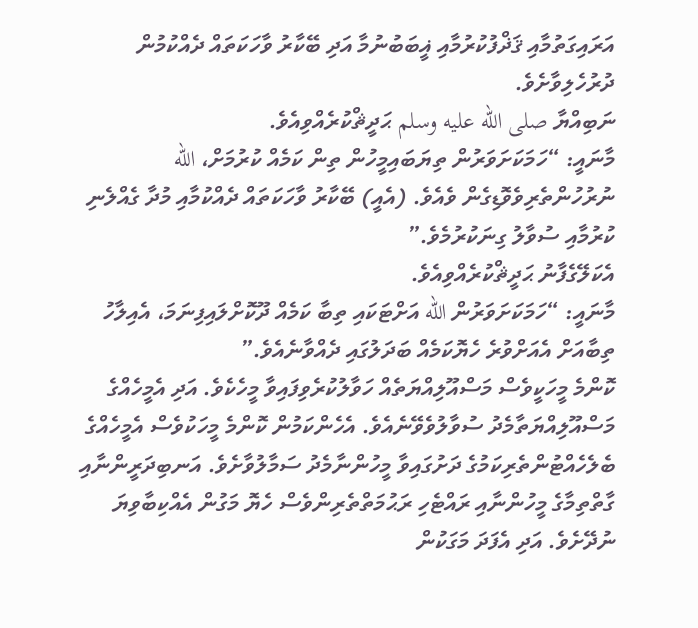އަރައިގަތުމާއި ޤަޛްފުކުރުމާއި ޣީބަބުނުމާ އަދި ބޭކާރު ވާހަކަތައް ދެއްކުމުން ދުރުހެލިވާށެވެ.
ނަބިއްޔާ صلى الله عليه وسلم ޙަދީޘްކުރެއްވިއެވެ.
މާނައީ: “ހަމަކަށަވަރުން ތިޔަބައިމީހުން ތިން ކަމެއް ކުރުމަށް، الله ނުރުހުންތެރިވެވޮޑިގެން ވެއެވެ. (އެއީ) ބޭކާރު ވާހަކަތައް ދެއްކުމާއި މުދާ ގެއްލެނި ކުރުމާއި ސުވާލު ގިނަކުރުމެވެ.”
އެކަލޭގެފާނު ޙަދީޘްކުރެއްވިއެވެ.
މާނައީ: “ހަމަކަށަވަރުން الله އަށްޓަކައި ތިބާ ކަމެއް ދޫކޮށްލައިފިނަމަ، އެއިލާހު ތިބާއަށް އެއަށްވުރެ ހެޔޮކަމެއް ބަދަލުގައި ދެއްވާނެއެވެ.”
ކޮންމެ މީހަކީވެސް މަސްއޫލިއްޔަތެއް ހަވާލުކުރެވިފައިވާ މީހެކެވެ. އަދި އެމީހެއްގެ މަސްއޫލިއްޔަތާމެދު ސުވާލުވެވޭނެއެވެ. އެހެންކަމުން ކޮންމެ މީހަކުވެސް އެމީހެއްގެ ބެލެހެއްޓުންތެރިކަމުގެ ދަށުގައިވާ މީހުންނާމެދު ސަމާލުވާށެވެ. އަނބިދަރީންނާއި ގާތްތިމާގެ މީހުންނާއި ރައްޓެހި ރަޙުމަތްތެރިންވެސް ހެޔޮ މަގުން އެއްކިބާވިޔަ ނުދޭށެވެ. އަދި އެފަދަ މަގަކުން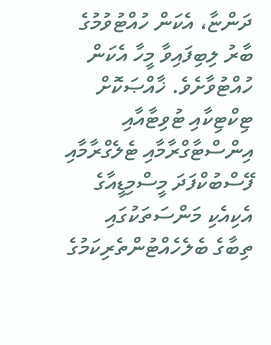ދަންޏާ، އެކަން ހުއްޓުވުމުގެ ބާރު ލިބިފައިވާ މީހާ އެކަން ހުއްޓުވާށެވެ. ޚާއްޞަކޮށް ޓިކްޓިކާއި ޓުވިޓާއާއި އިންސްޓާގްރާމާއި ޓެލެގްރާމާއި ފޭސްބުކްފަދަ މީސްމިޑީއާގެ އެކިއެކި މަންސަތަކުގައި ތިބާގެ ބެލެހެއްޓުންތެރިކަމުގެ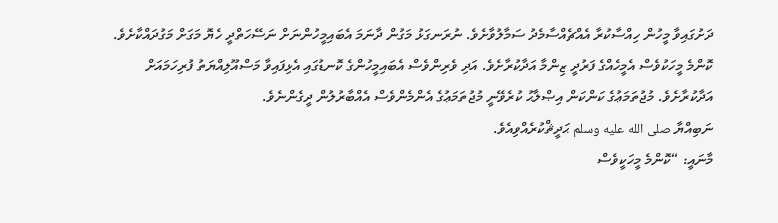ދަށުގައިވާ މީހުން ހިއްސާކުރާ އެއްޗެއްސާމެދު ސަމާލުވާށެވެ. ނުރަނގަޅު މަގުން ދާނަމަ އެބައިމީހުންނަށް ނަސޭހަތްދީ ހެޔޮ މަގަށް މަގުދައްކާށެވެ. ކޮންމެ މީހަކުވެސް އެމީހެއްގެ ފަރުދީ ޒިންމާ އަދާކުރާށެވެ. އަދި ވެރިންވެސް އެބައިމީހުންގެ ކޮނޑުގައި އެޅިފައިވާ މަސްއޫލިއްޔަތު ފުރިހަމައަށް އަދާކުރާށެވެ. މުޖުތަމަޢުގެ ކަންކަން އިޞްލާޙު ކުރެވޭނީ މުޖުތަމަޢުގެ އެންމެންވެސް އެއްބާރުލުން ދީގެންނެވެ.
ނަބިއްޔާ صلى الله عليه وسلم ޙަދީޘްކުރެއްވިއެވެ.
މާނައީ: “ކޮންމެ މީހަކީވެސް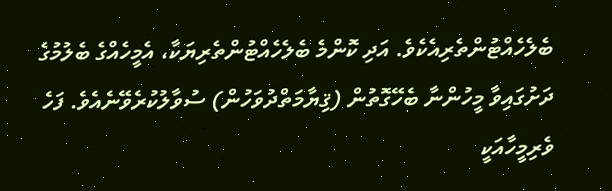ބެލެހެއްޓުންތެރިއެކެވެ. އަދި ކޮންމެ ބެލެހެއްޓުންތެރިޔަކާ، އެމީހެއްގެ ބެލުމުގެ ދަށުގައިވާ މީހުންނާ ބެހޭގޮތުން (ޤިޔާމަތްދުވަހުން) ސުވާލުކުރެވޭނެއެވެ. ފަހެ ވެރިމީހާއަކީ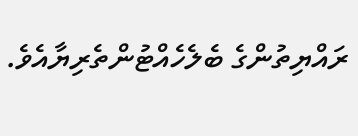ރައްޔިތުންގެ ބެލެހެއްޓުންތެރިޔާއެވެ.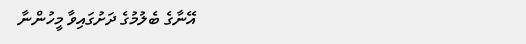އޭނާގެ ބެލުމުގެ ދަށުގައިވާ މީހުންނާ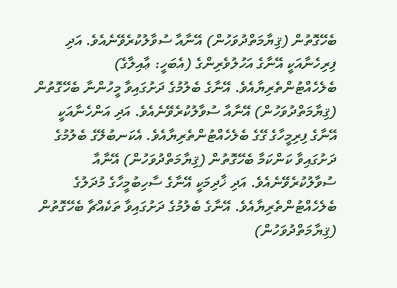ބެހޭގޮތުން (ޤިޔާމަތްދުވަހުން) އޭނާއާ ސުވާލުކުރެވޭނެއެވެ. އަދި ފިރިހެނާއަކީ އޭނާގެ އަހުލުވެރިންގެ (އެބަހީ: ޢާއިލާގެ) ބެލެހެއްޓުންތެރިޔާއެވެ. އޭނާގެ ބެލުމުގެ ދަށުގައިވާ މީހުންނާ ބެހޭގޮތުން (ޤިޔާމަތްދުވަހުން) އޭނާއާ ސުވާލުކުރެވޭނެއެވެ. އަދި އަންހެނާއަކީ އޭނާގެ ފިރިމީހާގެ ގޭގެ ބެލެހެއްޓުންތެރިޔާއެވެ. އެކަނބުލޭގެ ބެލުމުގެ ދަށުގައިވާ ކަންކަމާ ބެހޭގޮތުން (ޤިޔާމަތްދުވަހުން) އޭނާއާ ސުވާލުކުރެވޭނެއެވެ. އަދި ޚާދިމަކީ އޭނާގެ ސާހިބުމީހާގެ މުދަލުގެ ބެލެހެއްޓުންތެރިޔާއެވެ. އޭނާގެ ބެލުމުގެ ދަށުގައިވާ ތަކެއްޗާ ބެހޭގޮތުން (ޤިޔާމަތްދުވަހުން)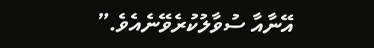އޭނާއާ ސުވާލުކުރެވޭނެއެވެ.”